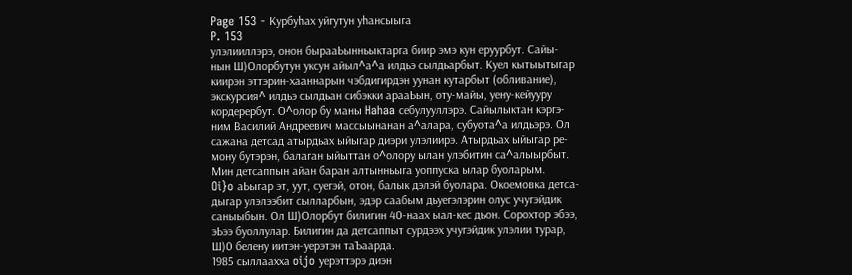Page 153 - Курбуһах уйгутун уһансыыга
P. 153
улэлииллэрэ, онон бырааЬынньыктарга биир эмэ кун еруурбут. Сайы-
нын Ш)Олорбутун уксун айыл^а^а илдьэ сылдьарбыт. Куел кытыытыгар
киирэн эттэрин-хааннарын чэбдигирдэн уунан кутарбыт (обливание),
экскурсия^ илдьэ сылдьан сибэкки арааЬын, оту-майы, уену-кейууру
кордерербут. О^олор бу маны Hahaa себулууллэрэ. Сайылыктан кэргэ-
ним Василий Андреевич массыынанан а^алара, субуота^а илдьэрэ. Ол
сажана детсад атырдьах ыйыгар диэри улэлиирэ. Атырдьах ыйыгар ре-
мону бутэрэн, балаган ыйыттан о^олору ылан улэбитин са^алыырбыт.
Мин детсаппын айан баран алтынньыга уоппуска ылар буоларым.
Oi}o аЬыгар эт, уут, суегэй, отон, балык дэлэй буолара. Окоемовка детса-
дыгар улэлээбит сылларбын, эдэр саабым дьуегэлэрин олус учугэйдик
саныыбын. Ол Ш)Олорбут билигин 40-наах ыал-кес дьон. Сорохтор эбээ,
эЬээ буоллулар. Билигин да детсаппыт сурдээх учугэйдик улэлии турар,
Ш)0 белену иитэн-уерэтэн таЪаарда.
1985 сыллаахха oijo уерэттэрэ диэн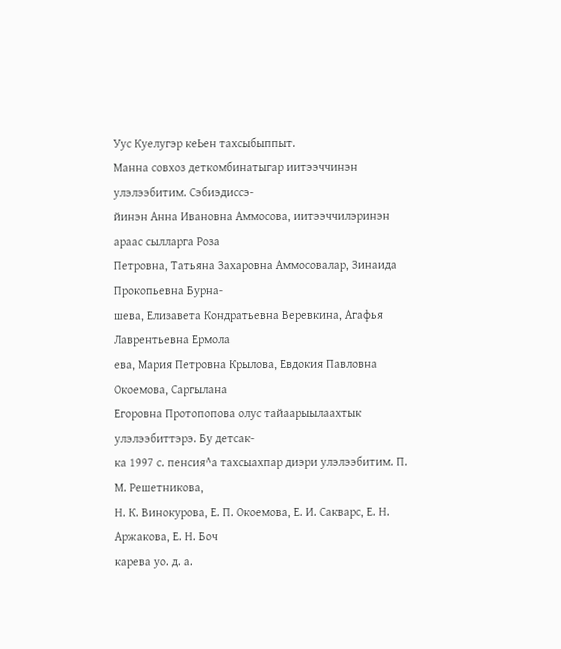Уус Куелугэр кеЬен тахсыбыппыт.
Манна совхоз деткомбинатыгар иитээччинэн улэлээбитим. Сэбиэдиссэ-
йинэн Анна Ивановна Аммосова, иитээччилэринэн араас сылларга Роза
Петровна, Татьяна Захаровна Аммосовалар, Зинаида Прокопьевна Бурна-
шева, Елизавета Кондратьевна Веревкина, Агафья Лаврентьевна Ермола
ева, Мария Петровна Крылова, Евдокия Павловна Окоемова, Саргылана
Егоровна Протопопова олус тайаарыылаахтык улэлээбиттэрэ. Бу детсак-
ка 1997 с. пенсия^а тахсыахпар диэри улэлээбитим. П. М. Решетникова,
Н. К. Винокурова, Е. П. Окоемова, Е. И. Сакварс, Е. Н. Аржакова, Е. Н. Боч
карева уо. д. а.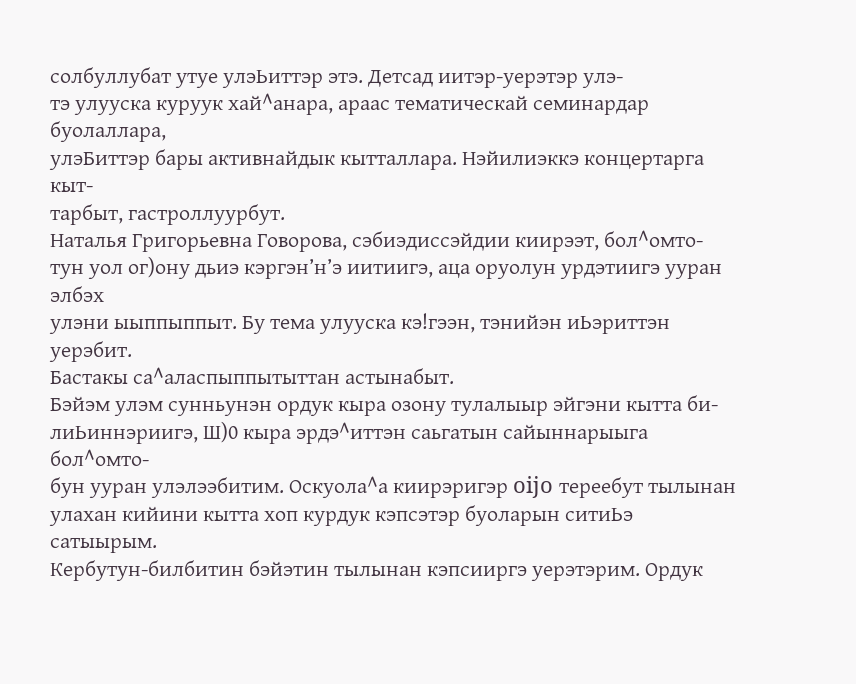солбуллубат утуе улэЬиттэр этэ. Детсад иитэр-уерэтэр улэ-
тэ улууска куруук хай^анара, араас тематическай семинардар буолаллара,
улэБиттэр бары активнайдык кытталлара. Нэйилиэккэ концертарга кыт-
тарбыт, гастроллуурбут.
Наталья Григорьевна Говорова, сэбиэдиссэйдии киирээт, бол^омто-
тун уол ог)ону дьиэ кэргэн’н’э иитиигэ, аца оруолун урдэтиигэ ууран элбэх
улэни ыыппыппыт. Бу тема улууска кэ!гээн, тэнийэн иЬэриттэн уерэбит.
Бастакы са^аласпыппытыттан астынабыт.
Бэйэм улэм сунньунэн ордук кыра озону тулалыыр эйгэни кытта би-
лиЬиннэриигэ, Ш)0 кыра эрдэ^иттэн саьгатын сайыннарыыга бол^омто-
бун ууран улэлээбитим. Оскуола^а киирэригэр oijo тереебут тылынан
улахан кийини кытта хоп курдук кэпсэтэр буоларын ситиЬэ сатыырым.
Кербутун-билбитин бэйэтин тылынан кэпсииргэ уерэтэрим. Ордук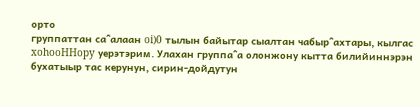орто
группаттан са^алаан oi)0 тылын байытар сыалтан чабыр^ахтары, кылгас
xohooHHopy уерэтэрим. Улахан группа^а олонжону кытта билийиннэрэн
бухатыыр тас керунун, сирин-дойдутун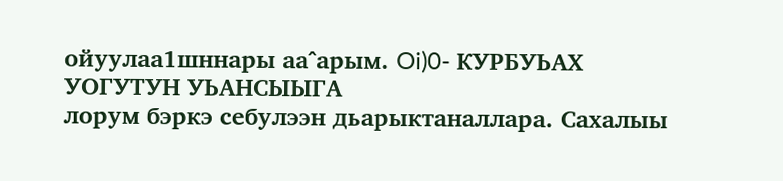ойуулаа1шннары аа^арым. Oi)0- КУРБУЬАХ УОГУТУН УЬАНСЫЫГА
лорум бэркэ себулээн дьарыктаналлара. Сахалыы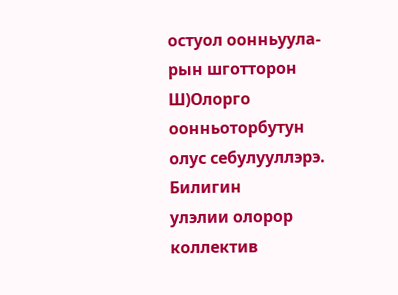остуол оонньуула-
рын шготторон Ш)Олорго оонньоторбутун олус себулууллэрэ. Билигин
улэлии олорор коллектив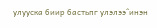улууска биир бастьпг улэлээ^инэн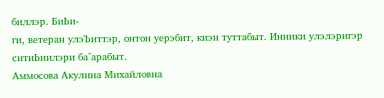биллэр. БиЬи-
ги, ветеран улэЪиттэр, онтон уерэбит, киэн туттабыт. Инники улэлэригэр
ситиЬиилэри ба^арабыт.
Аммосова Акулина Михайловна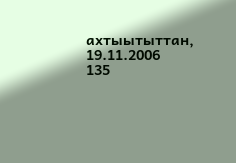ахтыытыттан,
19.11.2006
135